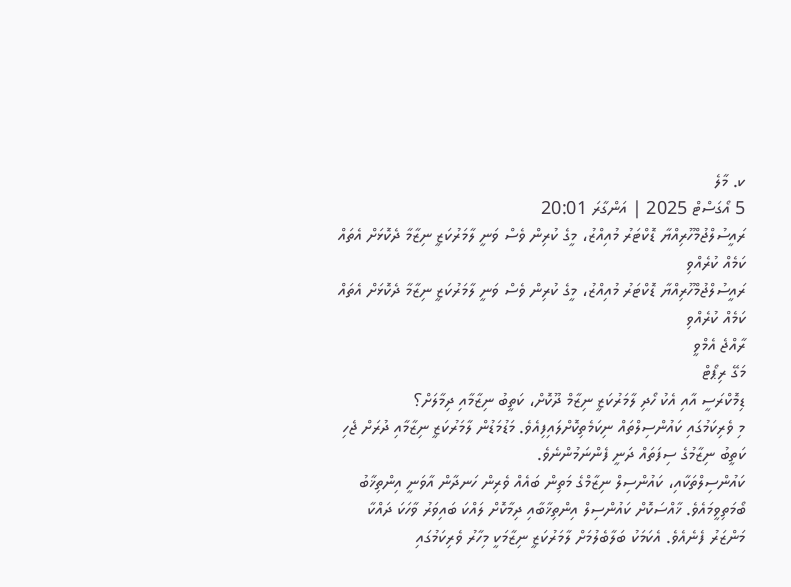ކ. މާލެ
5 އޯގަސްޓް 2025 | އަންގާރަ 20:01
ރައީސުލްޖުމްހޫރިއްޔާ ޑޮކްޓަރު މުއިއްޒު، މީގެ ކުރިން ވެސް ވަނީ ލާމަރުކަޒީ ނިޒާމާ ދެކޮޅަށް އެތައް ކަމެއް ކުރެއްވި
ރައީސުލްޖުމްހޫރިއްޔާ ޑޮކްޓަރު މުއިއްޒު، މީގެ ކުރިން ވެސް ވަނީ ލާމަރުކަޒީ ނިޒާމާ ދެކޮޅަށް އެތައް ކަމެއް ކުރެއްވި
ރާއްޖެ އެމްވީ
މަގޭ ރިޕޯޓް
ޑިމޮކްރަސީ އާއި އެކު ހޯދި ލާމަރުކަޒީ ނިޒާމް ދޫކޮށް، ކަތީބު ނިޒާމާއި ދިމާލަށް؟
މި ވެރިކަމުގައި ކައުންސިލްތައް ނިކަމެތިކޮށްލައިފިއެވެ. މަޑުމަޑުން ލާމަރުކަޒީ ނިޒާމާއި ދުރަށް ޖެހި ކަތީބު ނިޒާމުގެ ސިފަތައް ދަނީ ފެންނަމުންނެވެ.
ކައުންސިލްތަކާއި، ކައުންސިލް ނިޒާމްގެ މަތިން ބައެއް ވެރިން ހަނދާން އާވަނީ އިންތިޚާބު ބޯމަތިވީމައެވެ. ޚާއްސަކޮށް ކައުންސިލް އިންތިޚާބާއި ދިމާކޮށް ލައްކަ ބައިވަރު ވާހަކަ ދައްކާ މަންޒަރު ފެނެއެވެ. އެކަމަކު ބަލާބެލުމަށް ލާމަރުކަޒީ ނިޒާމަކީ މިހާރު ވެރިކަމުގައި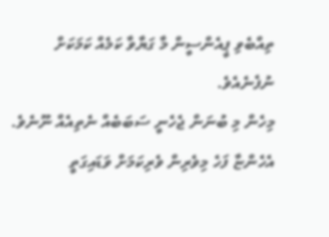ތިއްބެވި ޕީއެންސީން މާ ގަޔާވާ ކަމެއް ކަމަކަށް ނުފެނެއެވެ.
މިހެން މި ބުނަން ޖެހެނީ ސަބަބެއް ނެތިއެއް ނޫނެވެ. އެހެންޏާ ފަހެ މިވެރިން ވެރިކަމަށް ވަޑައިގަތީ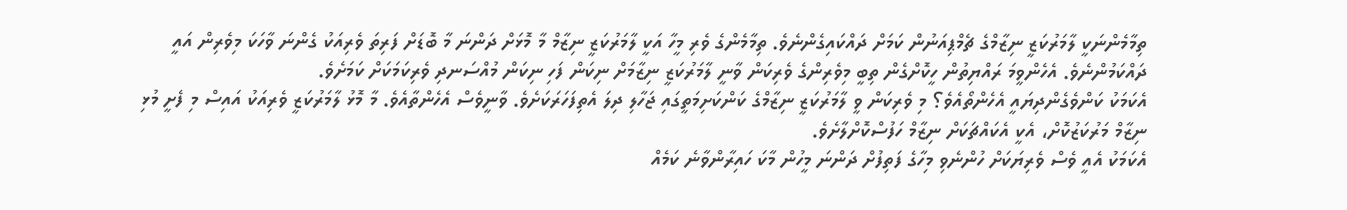ތިމާމެންނަކީ ލާމަރުކަޒީ ނިޒާމްގެ ޗެމްޕިއަނުން ކަމަށް ދައްކައިގެންނެވެ. ތިމާމެންގެ ވެރި މީހާ އަކީ ލާމަރުކަޒީ ނިޒާމް މާ މޮޅަށް ދަންނަ މާ ބޮޑަށް ފަރިތަ ވެރިއަކު ގެންނަ ވާހަކަ މިވެރިން އައީ ދައްކަމުންނެވެ. އެހެންވީމަ ރައްޔިތުން ހީކޮށްގެން ތިބީ މިވެރިންގެ ވެރިކަން ވާނީ ލާމަރުކަޒީ ނިޒާމަށް ނިކަން ފަހި ނިކަން މުއްސަނދި ވެރިކަމަކަށް ކަމަށެވެ.
އެކަމަކު ކަންވެގެންދިޔައީ އެހެންތޯއެވެ؟ މި ވެރިކަން ވީ ލާމަރުކަޒީ ނިޒާމްގެ ކަންކަށިމަތީގައި ޖަހާލި ދިލަ އެތިފަހަރަކަށެވެ. ވާނީވެސް އެހެންތާއެވެ. މާ މޮޅު ލާމަރުކަޒީ ވެރިއަކު އައިސް މި ފެށީ މުޅި ނިޒާމް މަރުކަޒުކޮށް، އެކީ އެކައްޗަކަށް ނިޒާމް ހަފުސްކޮށްލާށެވެ.
އެކަމަކު އެއީ ވެސް ވެރިޔަކަށް ހުންނެވި މިހާގެ ފަތިފުށް ދަންނަ މީހުން މާކަ ހައިރާންވާނެ ކަމެއް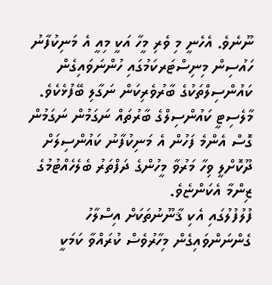ނޫނެވެ. އެހެނީ މި ވެރި މީހާ އަކީ މިއީ އެ މަނިކުފާނު ހައުސިން މިނިސްޓަރކަމުގައި ހުންނަވައިގެން ކައުންސިލްތަކުގެ ބާރުވެރިކަން ނަގާލި ބޭފުޅެކެވެ. މާލެސިޓީ ކައުންސިލްގެ ބާރުތައް ނަގަމުން ނަގަމުން ގޮސް އެންމެ ފަހުން އެ މަނިކުފާނު ކައުންސިލަށް ދޫކޮށްލީ ވިހާ މަރުވާ މީހުންގެ ދަފްތަރު ބެލެހެއްޓުމުގެ ޒިންމާ އެކަންޏެވެ.
ފުލުފުލުގައި އެކި ޤާނޫނުތަކަށް އިސްލާހު ގެންނަންވައިގެން މިހާރުވެސް ކުރައްވާ ކަމަކީ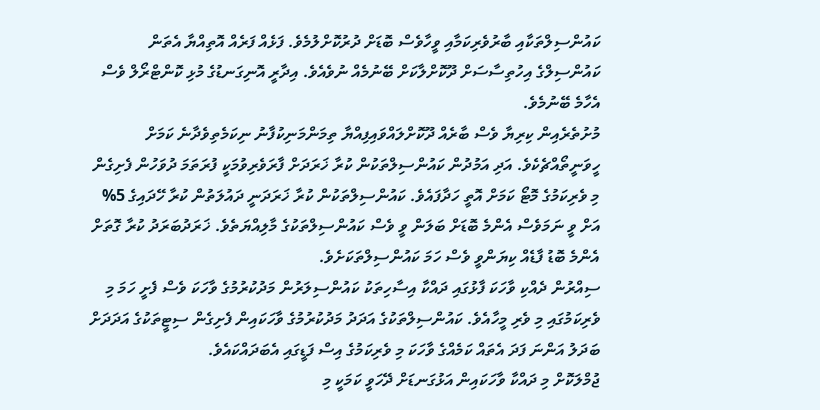ކައުންސިލްތަކާއި ބާރުވެރިކަމާއި ވީހާވެސް ބޮޑަށް ދުރުކޮށްލުމެވެ. ފަޅެއް ފަރެއް އޮތިއްޔާ އެތަން ކައުންސިލްގެ އިހުތިސާސަށް ދޫކޮށްލާކަށް ބޭނުމެއް ނުވެއެވެ. އިދާރީ އޮނިގަނޑުގެ މުޅި ކޮންޓްރޯލް ވެސް އެހާމެ ބޭނުމެވެ.
މުށުތެރެއިން ކިރިޔާ ވެސް ބާރެއް ދޫކޮށްލައްވައިފިއްޔާ ތިމަންމަނިކުފާނު ނިކަމެތިވެދާނެ ކަމަށް ހީވަނީތޯއްޗެކެވެ. އަދި އަމުދުން ކައުންސިލްތަކުން ކުރާ ޚަރަދަށް ފާރަވެރިވުމަކީ ފުރަތަމަ ދުވަހުން ފެށިގެން މި ވެރިކަމުގެ މޮޓޯ ކަމަށް އޮތީ ހަދާފައެވެ. ކައުންސިލްތަކުން ކުރާ ޚަރަދަނީ ދައުލަތުން ކުރާ ހޭދައިގެ 5% އަށް ވީ ނަމަވެސް އެންމެ ބޮޑަށް ބަލަން ވީ ވެސް ކައުންސިލްތަކުގެ މާލިއްޔަތެވެ. ޚަރަދުބަރަދު ކުރާ ގޮތަށް އެންމެ ބޮޑު ފާޑެއް ކިޔަންވީ ވެސް ހަމަ ކައުންސިލްތަކަށެވެ.
ސިއްރުން ދެއްކި ވާހަކަ ފާޅުގައި ދައްކާ އިސާހިތަކު ކައުންސިލަރުން މަދުކުރުމުގެ ވާހަކަ ވެސް ފެށީ ހަމަ މި ވެރިކަމުގައި މި ވެރި މީހާއެވެ. ކައުންސިލްތަކުގެ އަދަދު މަދުކުރުމުގެ ވާހަކައިން ފެށިގެން ސިޓީތަކުގެ އަދަދަށް ބަދަލު އަންނަ ފަދަ އެތައް ކަމެއްގެ ވާހަކަ މި ވެރިކަމުގެ އިސް ފަޑީގައި އެބަދައްކައެވެ.
ޖުމްލަކޮށް މި ދައްކާ ވާހަކައިން އަޅުގަނޑަށް ދޭހަވީ ކަމަކީ މި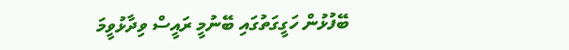ބޭފުޅުން ހަގީގަތުގައި ބޭނުމީ ރައީސް ވިދާޅުވީމަ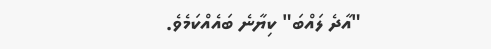"އާދެ ލައްބަ" ކިޔާނެ ބައެއްކަމެވެ.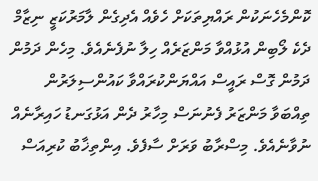ކޮންމެހެނަކުން ރައްޔިތަކަށް ހެވެއް އެދިގެން ލާމަރުކަޒީ ނިޒާމް ދެކެ ލޯބިން އުޅުއްވާ މަންޒަރެއް ހިލާ ނުފެނެއެވެ. މިހެން ދަމުން ދަމުން ގޮސް ރައީސް އައްޔަންކުރައްވާ ކައުންސިލަރުން ތިއްބަވާ މަންޒަރު ފެނުނަސް މިހާރު ދެން އަޅުގަނޑު ހައިރާނެއް ނުވާނެއެވެ. މިސްރާބު ވަރަށް ސާފެވެ. އިންތިޚާބު ކުރިއަސް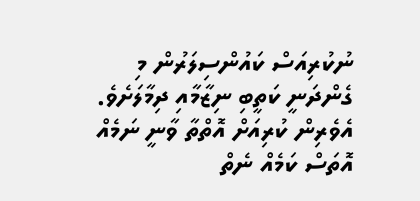ނުކުރިއަސް ކައުންސިލަރުން މި ގެންދަނީ ކަތީބި ނިޒާމާއި ދިމާލަށެވެ. އެވެރިން ކުރިއަށް އޮތްތާ ވާނީ ނަމެއް އޮތަސް ކަމެއް ނެތް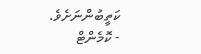ކަތީބުންނަށެވެ.
- ކޮމެންޓް